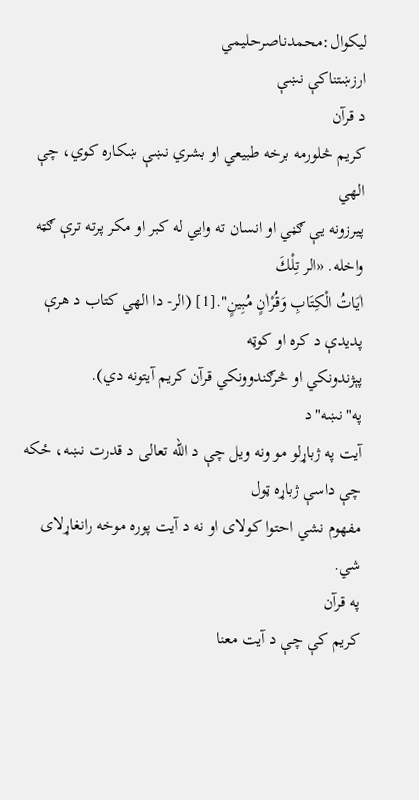لیکوال:محمدناصرحلیمي
ارزښتناکې نښې
د قرآن
کريم څلورمه برخه طبيعي او بشري نښې ښکاره کوي، چې الهي
پيرزونه يې ګڼي او انسان ته وايي له کبر او مکر پرته ترې ګټه واخله. «الر تِلْكَ
اٰيَاتُ الْكِتَابِ وَقُرْاٰنٍ مُبِينٍ".[1] (الر- دا الهي كتاب د هرې پدیدې د کره او کوټه
پېژندونکي او څرګندوونكي قرآن کریم آيتونه دي).
په"نښه"د
آیت په ژباړلو مو ونه ويل چې د الله تعالی د قدرت نښه، ځکه چې داسې ژباړه ټول
مفهوم نشي احتوا کولاى او نه د آیت پوره موخه رانغاړلای شي.
په قرآن
کریم کې چې د آيت معنا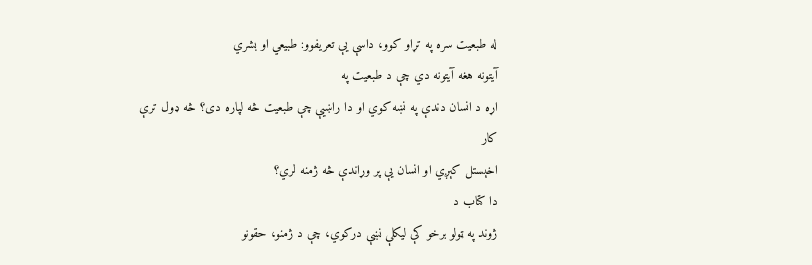له طبعيت سره په تړاو کوو، داسې يې تعريفوو: طبيعي او بشري
آيتونه هغه آيتونه دي چې د طبعيت په
اړه د انسان دندې په نښه کوي او دا راښيې چې طبعيت څه لپاره دى؟ څه ډول ترې کار
اخېستل کېږي او انسان يې پر وړاندې څه ژمنه لري؟
دا کتاب د
ژوند په ټولو برخو کې لیکلې نښې درکوي، چې د ژمنو، حقونو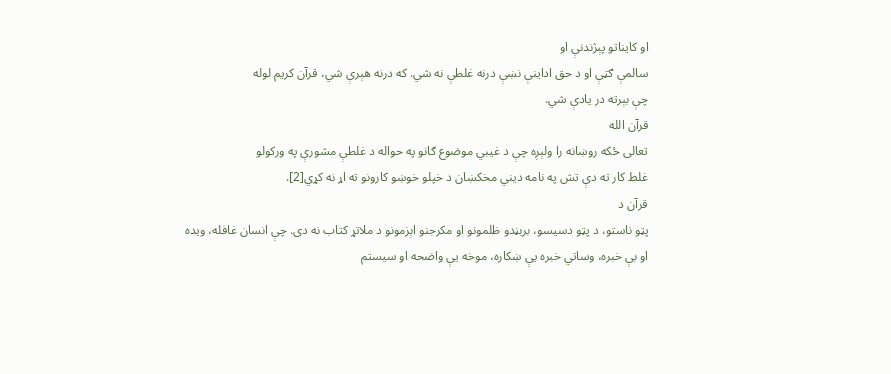او کایناتو پېژندنې او
سالمې ګټې او د حق اداينې نښې درنه غلطې نه شي. که درنه هېرې شي، قرآن کریم لوله
چې بېرته در یادې شي.
قرآن الله
تعالی ځکه روښانه را ولېږه چې د غیبي موضوع ګانو په حواله د غلطې مشورې په ورکولو
غلط کار ته دې تش په نامه دیني مخکښان د خپلو خوښو کارونو ته اړ نه کړي[2].
قرآن د
پټو ناستو، د پټو دسیسو، بربڼدو ظلمونو او مکرجنو اېزمونو د ملاتړ کتاب نه دی. چې انسان غافله، ويده
او بې خبره، وساتي خبره يې ښکاره، موخه يې واضحه او سيستم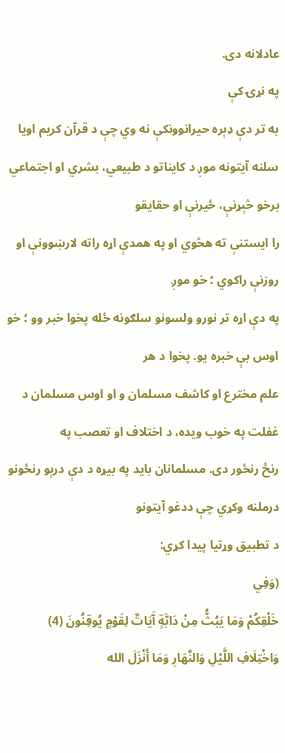عادلانه دی.
په نړۍ کې
به تر دې ډېره حیرانوونکې نه وي چې د قرآن کریم اویا سلنه آیتونه موږ د کایناتو د طبيعي، بشري او اجتماعي برخو څېړنې، ځیرنې او حقایقو
را ایستنې ته هڅوي او په همدې اړه راته لارښوونې او روزنې راکوي ؛ خو موږ
په دې اړه تر نورو ولسونو سلګونه ځله پخوا خبر وو ؛ خو اوس بې خبره یو. پخوا د هر
علم مخترع او کاشف مسلمان و او اوس مسلمان د غفلت په خوب ویده، د اختلاف او تعصب په
رنځ رنځور دی. مسلمانان باید په بیړه د دې درېو رنځونو درملنه وکړي چې ددغو آیتونو
د تطبیق وړتیا پیدا کړي:
(وَفِي
خَلْقِكُمْ وَمَا يَبُثُّ مِنْ دَابَّةٍ آَيَاتٌ لِقَوْمٍ يُوقِنُونَ (4)
وَاخْتِلَافِ اللَّيْلِ وَالنَّهَارِ وَمَا أَنْزَلَ الله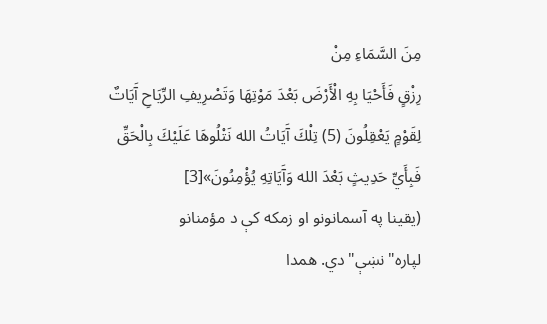مِنَ السَّمَاءِ مِنْ
رِزْقٍ فَأَحْيَا بِهِ الْأَرْضَ بَعْدَ مَوْتِهَا وَتَصْرِيفِ الرِّيَاحِ آَيَاتٌ
لِقَوْمٍ يَعْقِلُونَ (5) تِلْكَ آَيَاتُ الله نَتْلُوهَا عَلَيْكَ بِالْحَقِّ
فَبِأَيِّ حَدِيثٍ بَعْدَ الله وَآَيَاتِهِ يُؤْمِنُونَ»[3]
(يقينا په آسمانونو او زمکه کې د مؤمنانو
لپاره"نښې"دي. همدا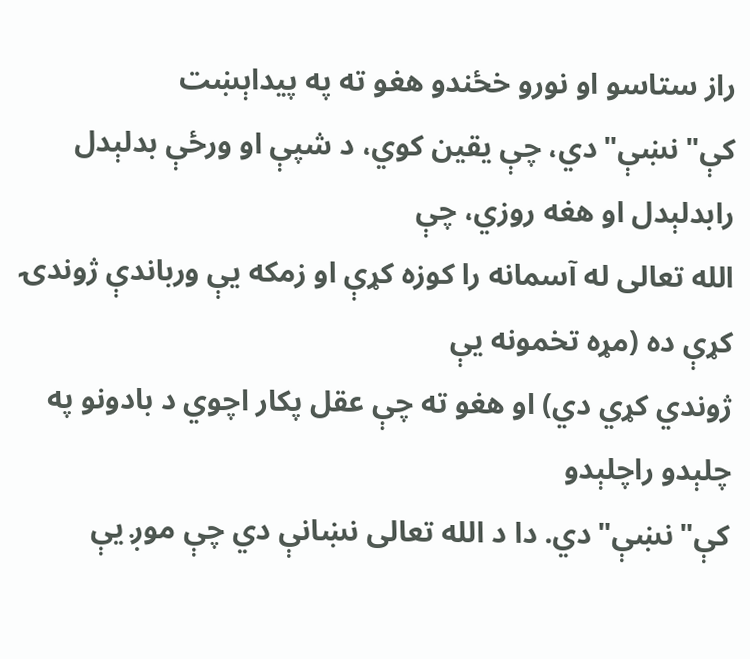راز ستاسو او نورو خځندو هغو ته په پيداېښت
کې"نښې"دي، چې يقين کوي، د شپې او ورځې بدلېدل رابدلېدل او هغه روزي، چې
الله تعالی له آسمانه را کوزه کړې او زمکه يې ورباندې ژوندۍ کړې ده (مړه تخمونه يې
ژوندي کړي دي) او هغو ته چې عقل پکار اچوي د بادونو په چلېدو راچلېدو
کې"نښې"دي. دا د الله تعالی نښانې دي چې موږ يې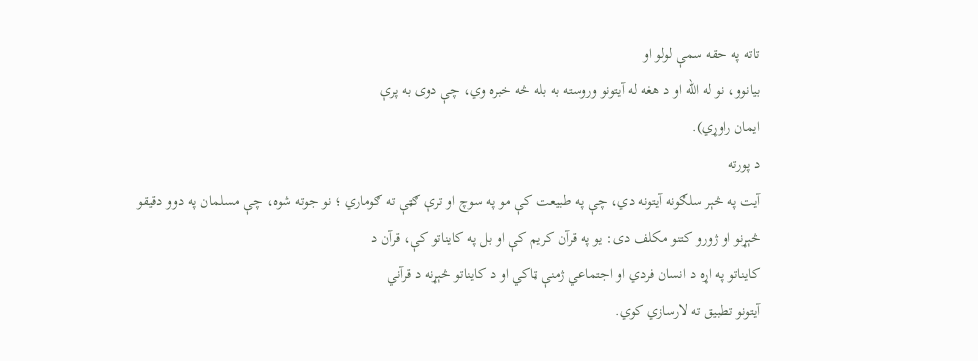تاته په حقه سمې لولو او
بيانوو، نو له الله او د هغه له آيتونو وروسته به بله څه خبره وي، چې دوى به پرې
ايمان راوړي).
د پورته
آيت په څېر سلګونه آيتونه دي، چې په طبيعت کې مو په سوچ او ترې ګټې ته ګوماري ؛ نو جوته شوه، چې مسلمان په دوو دقيقو
څېړنو او ژورو کتنو مکلف دی: يو په قرآن کریم کې او بل په کايناتو کې، قرآن د
کايناتو په اړه د انسان فردي او اجتماعي ژمنې ټاکي او د کايناتو څېړنه د قرآني
آيتونو تطبيق ته لارسازي کوي.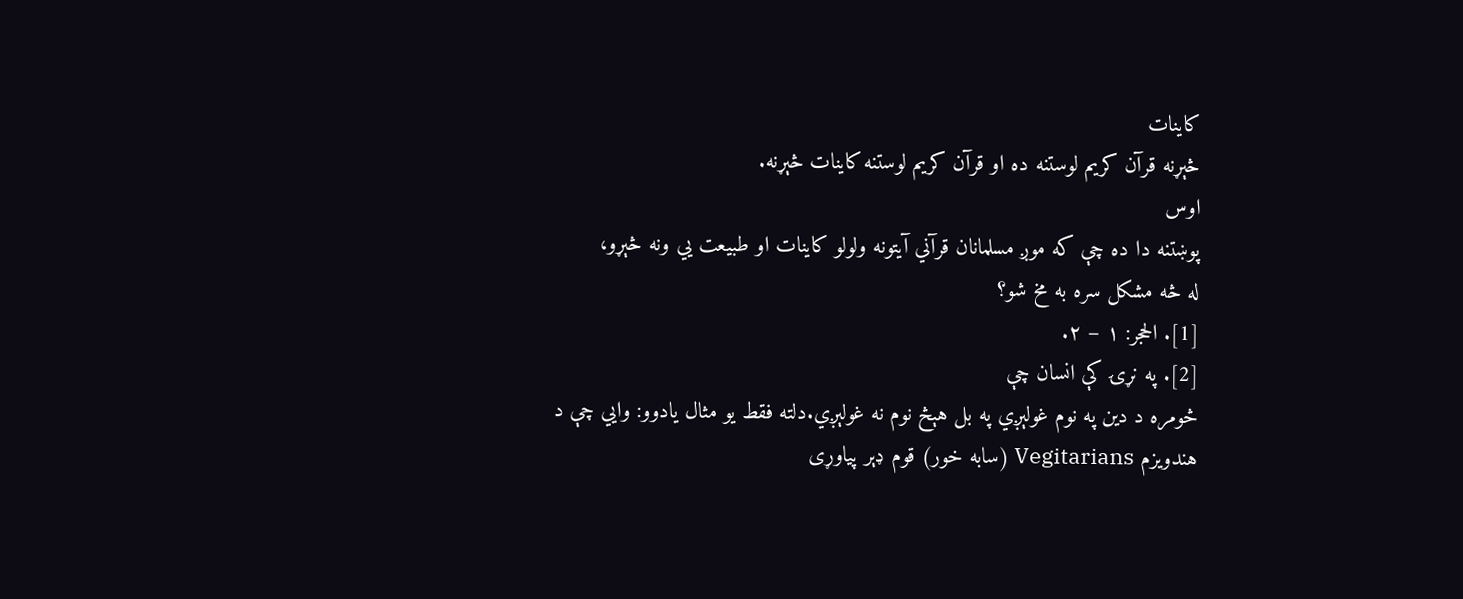کاينات
څېړنه قرآن کریم لوستنه ده او قرآن کریم لوستنه کاينات څېړنه.
اوس
پوښتنه دا ده چې که موږ مسلمانان قرآني آيتونه ولولو کاينات او طبيعت يي ونه څېړو،
له څه مشکل سره به مخ شو؟
[1]. الحجر: ۱ – ۲.
[2]. په نړۍ کې انسان چې
څومره د دين په نوم غولېږي په بل هېڅ نوم نه غولېږي.دلته فقط یو مثال یادوو: وايي چې د هندویزم Vegitarians (سابه خور) قوم ډېر پیاوړی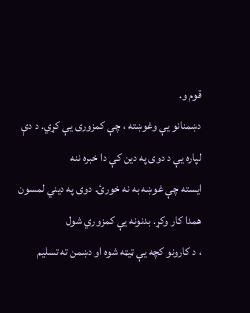قوم و.
دښمنانو يې وغوښته ، چې کمزوری یې کړي. د دې لپاره یې د دوى په دین کې دا خبره ننه
ایسته چې غوښه به نه خورئ. دوى په دیني لمسون همدا کار وکړ. بدنونه یې کمزوري شول
، د کارونو کچه یې ټیټه شوه او دښمن ته تسلیم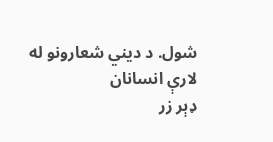شول. د دیني شعارونو له لارې انسانان
ډېر زر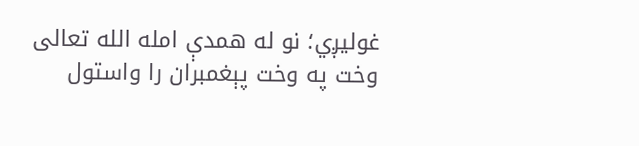غولیږي؛ نو له همدې امله الله تعالی وخت په وخت پېغمبران را واستول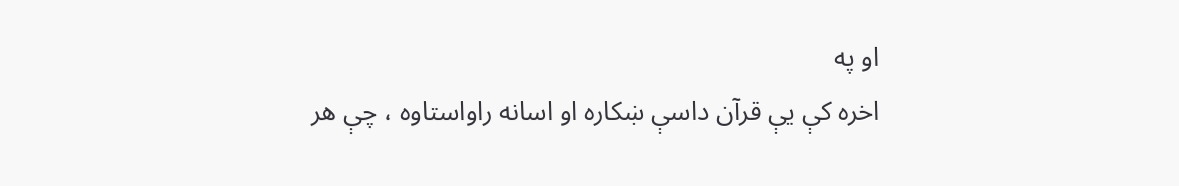او په
اخره کې يې قرآن داسې ښکاره او اسانه راواستاوه ، چې هر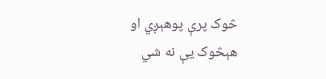څوک پرې پوهېږي او
هېڅوک یې نه شي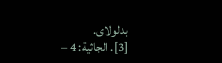بدلولای.
[3]. الجاثية: 4 –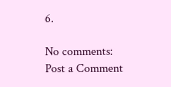6.

No comments:
Post a Comment